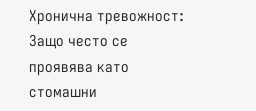Хронична тревожност: Защо често се проявява като стомашни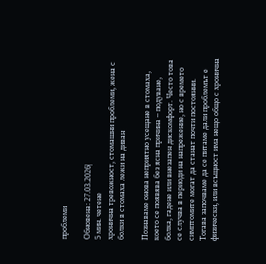проблеми

Обновена: 27.03.2026|
5 мин. четене
хронична тревожност, стомашни проблеми, жена с болки в стомаха лежи на диван

Познаваме онова неприятно усещане в стомаха, което се появява без ясна причина – подуване, болка, гадене или внезапен дискомфорт. Често това се случва в периоди на напрежение, но с времето симптомите могат да станат почти постоянни. Тогава започваме да се питаме дали проблемът е физически, или всъщност има нещо общо с хронична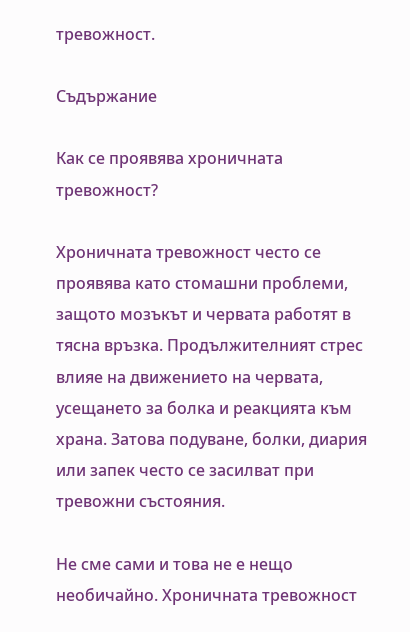тревожност.

Съдържание

Как се проявява хроничната тревожност?

Хроничната тревожност често се проявява като стомашни проблеми, защото мозъкът и червата работят в тясна връзка. Продължителният стрес влияе на движението на червата, усещането за болка и реакцията към храна. Затова подуване, болки, диария или запек често се засилват при тревожни състояния.

Не сме сами и това не е нещо необичайно. Хроничната тревожност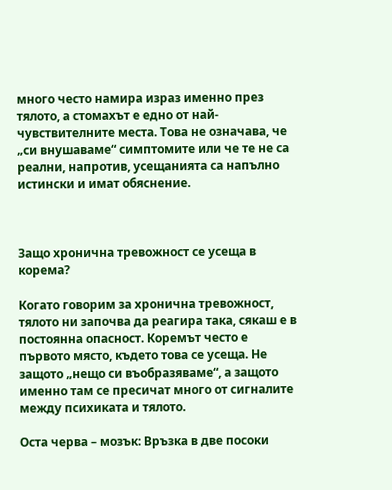много често намира израз именно през тялото, а стомахът е едно от най-чувствителните места. Това не означава, че „си внушаваме“ симптомите или че те не са реални, напротив, усещанията са напълно истински и имат обяснение.



Защо хронична тревожност се усеща в корема?

Когато говорим за хронична тревожност, тялото ни започва да реагира така, сякаш е в постоянна опасност. Коремът често е първото място, където това се усеща. Не защото „нещо си въобразяваме“, а защото именно там се пресичат много от сигналите между психиката и тялото.

Оста черва – мозък: Връзка в две посоки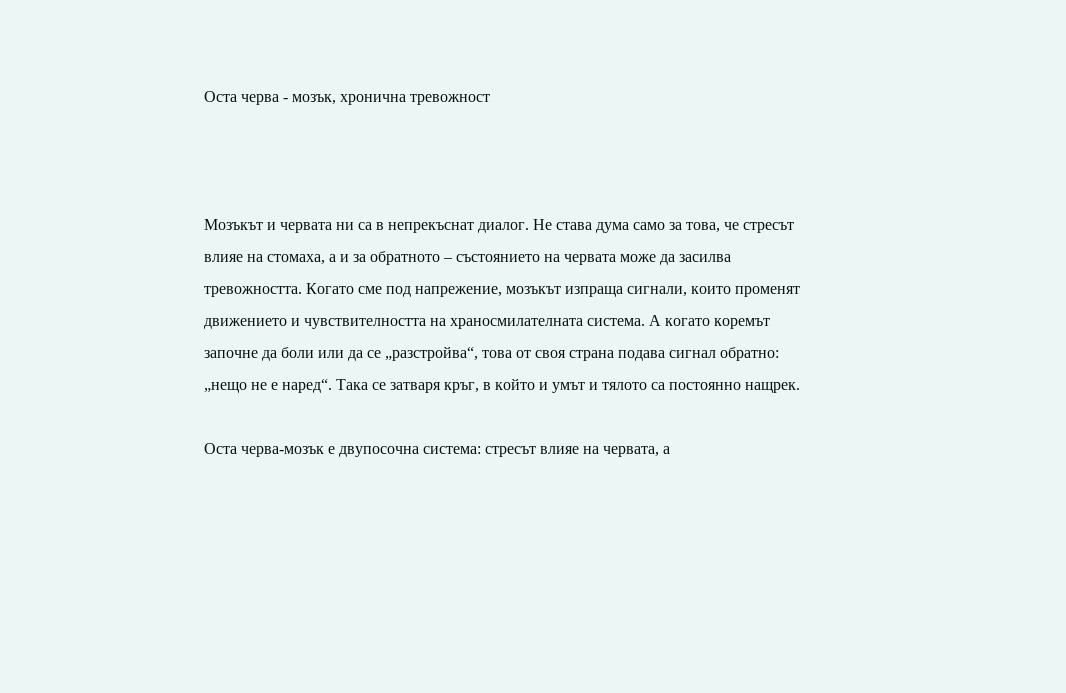Оста черва - мозък, хронична тревожност



Мозъкът и червата ни са в непрекъснат диалог. Не става дума само за това, че стресът влияе на стомаха, а и за обратното – състоянието на червата може да засилва тревожността. Когато сме под напрежение, мозъкът изпраща сигнали, които променят движението и чувствителността на храносмилателната система. А когато коремът започне да боли или да се „разстройва“, това от своя страна подава сигнал обратно: „нещо не е наред“. Така се затваря кръг, в който и умът и тялото са постоянно нащрек.

Оста черва-мозък е двупосочна система: стресът влияе на червата, а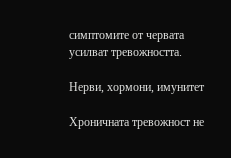симптомите от червата усилват тревожността.

Нерви, хормони, имунитет

Хроничната тревожност не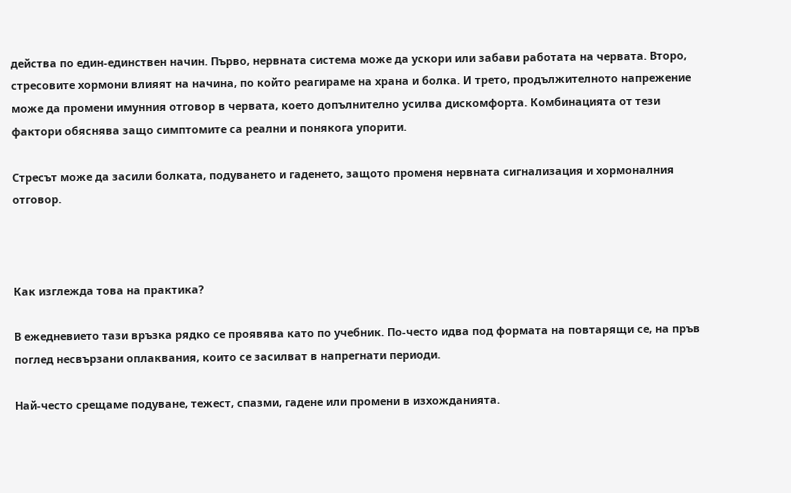действа по един-единствен начин. Първо, нервната система може да ускори или забави работата на червата. Второ, стресовите хормони влияят на начина, по който реагираме на храна и болка. И трето, продължителното напрежение може да промени имунния отговор в червата, което допълнително усилва дискомфорта. Комбинацията от тези фактори обяснява защо симптомите са реални и понякога упорити.

Стресът може да засили болката, подуването и гаденето, защото променя нервната сигнализация и хормоналния отговор.



Как изглежда това на практика?

В ежедневието тази връзка рядко се проявява като по учебник. По-често идва под формата на повтарящи се, на пръв поглед несвързани оплаквания, които се засилват в напрегнати периоди.

Най-често срещаме подуване, тежест, спазми, гадене или промени в изхожданията.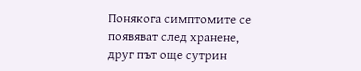Понякога симптомите се появяват след хранене, друг път още сутрин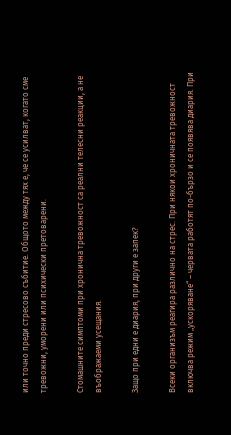или точно преди стресово събитие. Общото между тях е, че се усилват, когато сме тревожни, уморени или психически претоварени.

Стомашните симптоми при хронична тревожност са реални телесни реакции, а не въображаеми усещания.

Защо при едни е диария, при други е запек?

Всеки организъм реагира различно на стрес. При някои хроничната тревожност включва режим „ускоряване“ – червата работят по-бързо и се появява диария. При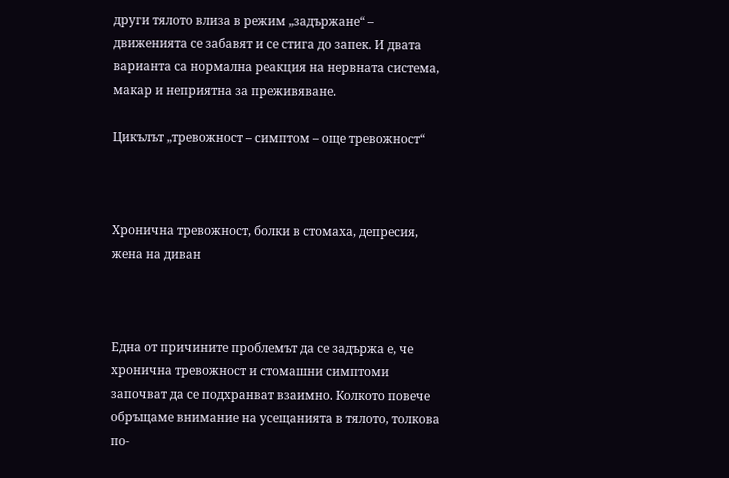други тялото влиза в режим „задържане“ – движенията се забавят и се стига до запек. И двата варианта са нормална реакция на нервната система, макар и неприятна за преживяване.

Цикълът „тревожност – симптом – още тревожност“



Хронична тревожност, болки в стомаха, депресия, жена на диван



Една от причините проблемът да се задържа е, че хронична тревожност и стомашни симптоми започват да се подхранват взаимно. Колкото повече обръщаме внимание на усещанията в тялото, толкова по-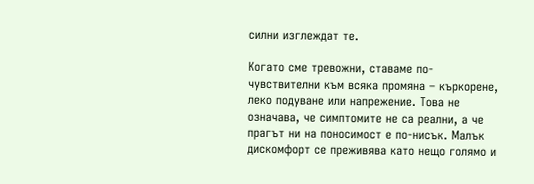силни изглеждат те.

Когато сме тревожни, ставаме по-чувствителни към всяка промяна – къркорене, леко подуване или напрежение. Това не означава, че симптомите не са реални, а че прагът ни на поносимост е по-нисък. Малък дискомфорт се преживява като нещо голямо и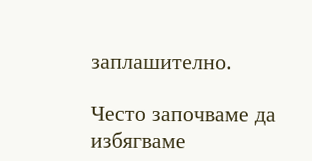заплашително.

Често започваме да избягваме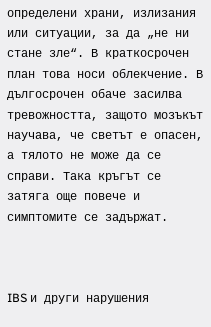определени храни, излизания или ситуации, за да „не ни стане зле“. В краткосрочен план това носи облекчение. В дългосрочен обаче засилва тревожността, защото мозъкът научава, че светът е опасен, а тялото не може да се справи. Така кръгът се затяга още повече и симптомите се задържат.



IBS и други нарушения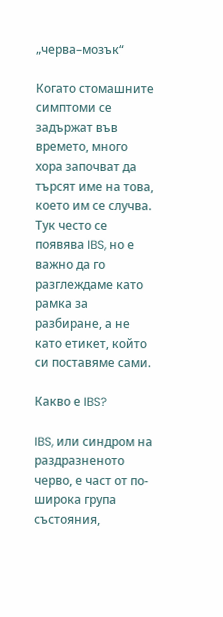„черва–мозък“

Когато стомашните симптоми се задържат във времето, много хора започват да търсят име на това, което им се случва. Тук често се появява IBS, но е важно да го разглеждаме като рамка за разбиране, а не като етикет, който си поставяме сами.

Какво е IBS?

IBS, или синдром на раздразненото черво, е част от по-широка група състояния,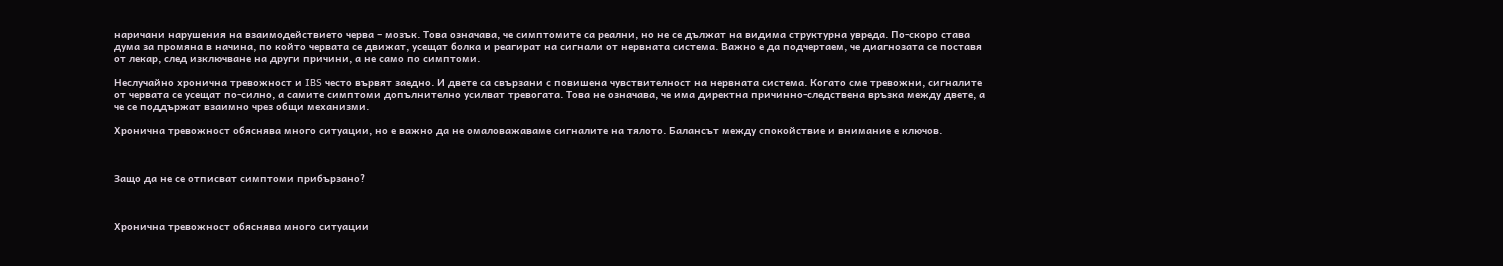наричани нарушения на взаимодействието черва – мозък. Това означава, че симптомите са реални, но не се дължат на видима структурна увреда. По-скоро става дума за промяна в начина, по който червата се движат, усещат болка и реагират на сигнали от нервната система. Важно е да подчертаем, че диагнозата се поставя от лекар, след изключване на други причини, а не само по симптоми.

Неслучайно хронична тревожност и IBS често вървят заедно. И двете са свързани с повишена чувствителност на нервната система. Когато сме тревожни, сигналите от червата се усещат по-силно, а самите симптоми допълнително усилват тревогата. Това не означава, че има директна причинно-следствена връзка между двете, а че се поддържат взаимно чрез общи механизми.

Хронична тревожност обяснява много ситуации, но е важно да не омаловажаваме сигналите на тялото. Балансът между спокойствие и внимание е ключов.



Защо да не се отписват симптоми прибързано?



Хронична тревожност обяснява много ситуации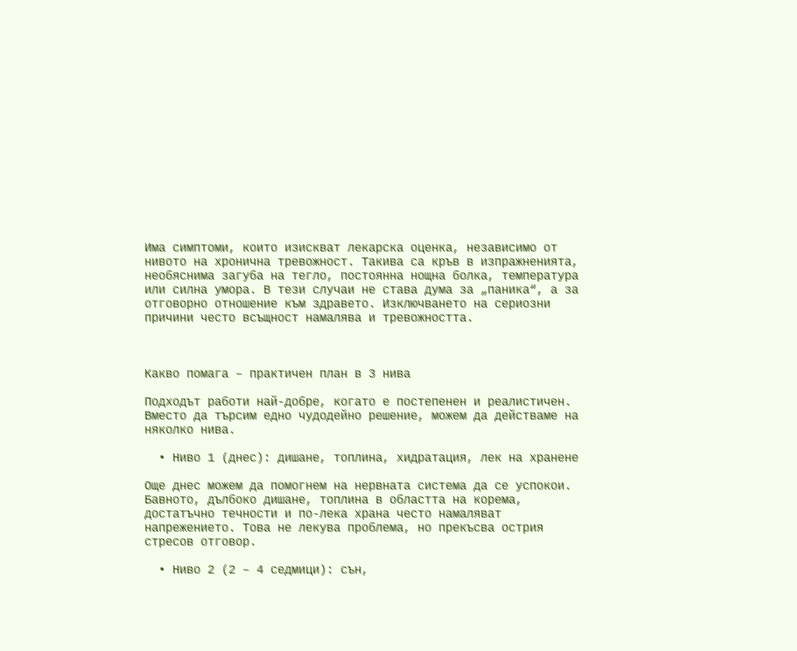Има симптоми, които изискват лекарска оценка, независимо от нивото на хронична тревожност. Такива са кръв в изпражненията, необяснима загуба на тегло, постоянна нощна болка, температура или силна умора. В тези случаи не става дума за „паника“, а за отговорно отношение към здравето. Изключването на сериозни причини често всъщност намалява и тревожността.



Какво помага – практичен план в 3 нива

Подходът работи най-добре, когато е постепенен и реалистичен. Вместо да търсим едно чудодейно решение, можем да действаме на няколко нива.

  • Ниво 1 (днес): дишане, топлина, хидратация, лек на хранене

Още днес можем да помогнем на нервната система да се успокои. Бавното, дълбоко дишане, топлина в областта на корема, достатъчно течности и по-лека храна често намаляват напрежението. Това не лекува проблема, но прекъсва острия стресов отговор.

  • Ниво 2 (2 – 4 седмици): сън,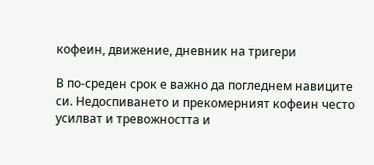кофеин, движение, дневник на тригери

В по-среден срок е важно да погледнем навиците си. Недоспиването и прекомерният кофеин често усилват и тревожността и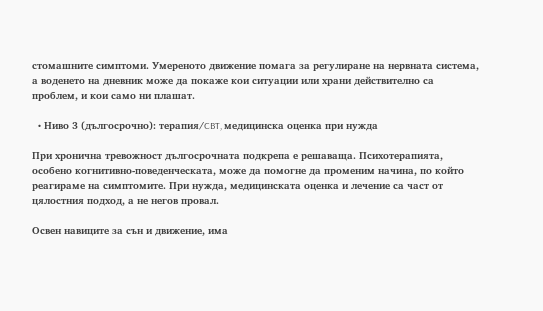стомашните симптоми. Умереното движение помага за регулиране на нервната система, а воденето на дневник може да покаже кои ситуации или храни действително са проблем, и кои само ни плашат.

  • Ниво 3 (дългосрочно): терапия/CBT, медицинска оценка при нужда

При хронична тревожност дългосрочната подкрепа е решаваща. Психотерапията, особено когнитивно-поведенческата, може да помогне да променим начина, по който реагираме на симптомите. При нужда, медицинската оценка и лечение са част от цялостния подход, а не негов провал.

Освен навиците за сън и движение, има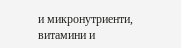и микронутриенти, витамини и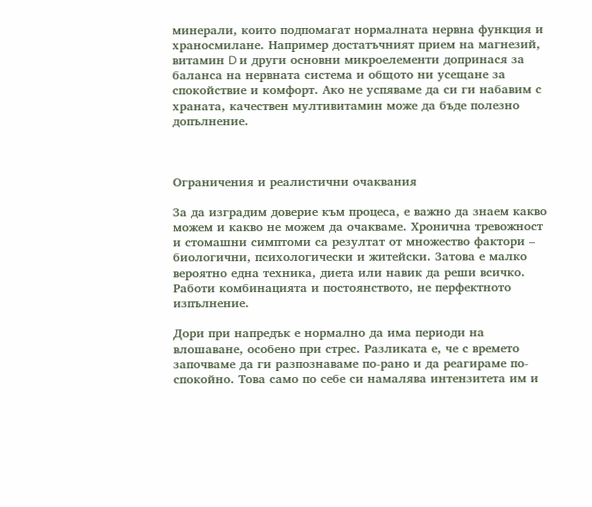минерали, които подпомагат нормалната нервна функция и храносмилане. Например достатъчният прием на магнезий, витамин D и други основни микроелементи допринася за баланса на нервната система и общото ни усещане за спокойствие и комфорт. Ако не успяваме да си ги набавим с храната, качествен мултивитамин може да бъде полезно допълнение.



Ограничения и реалистични очаквания

За да изградим доверие към процеса, е важно да знаем какво можем и какво не можем да очакваме. Хронична тревожност и стомашни симптоми са резултат от множество фактори – биологични, психологически и житейски. Затова е малко вероятно една техника, диета или навик да реши всичко. Работи комбинацията и постоянството, не перфектното изпълнение.

Дори при напредък е нормално да има периоди на влошаване, особено при стрес. Разликата е, че с времето започваме да ги разпознаваме по-рано и да реагираме по-спокойно. Това само по себе си намалява интензитета им и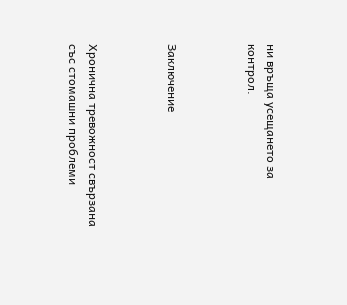ни връща усещането за контрол.



Заключение



Хронична тревожност свързана със стомашни проблеми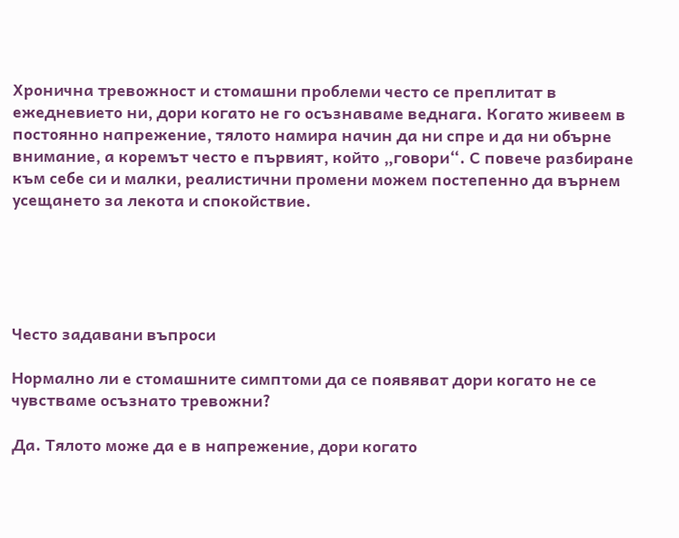Хронична тревожност и стомашни проблеми често се преплитат в ежедневието ни, дори когато не го осъзнаваме веднага. Когато живеем в постоянно напрежение, тялото намира начин да ни спре и да ни обърне внимание, а коремът често е първият, който „говори“. С повече разбиране към себе си и малки, реалистични промени можем постепенно да върнем усещането за лекота и спокойствие.





Често задавани въпроси

Нормално ли е стомашните симптоми да се появяват дори когато не се чувстваме осъзнато тревожни?

Да. Тялото може да е в напрежение, дори когато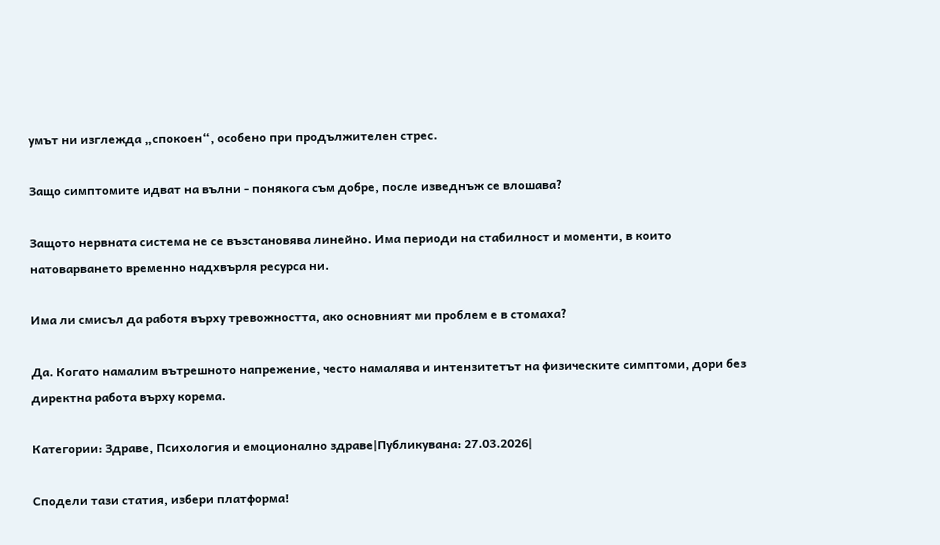умът ни изглежда „спокоен“, особено при продължителен стрес.

Защо симптомите идват на вълни - понякога съм добре, после изведнъж се влошава?

Защото нервната система не се възстановява линейно. Има периоди на стабилност и моменти, в които натоварването временно надхвърля ресурса ни.

Има ли смисъл да работя върху тревожността, ако основният ми проблем е в стомаха?

Да. Когато намалим вътрешното напрежение, често намалява и интензитетът на физическите симптоми, дори без директна работа върху корема.

Категории: Здраве, Психология и емоционално здраве|Публикувана: 27.03.2026|

Сподели тази статия, избери платформа!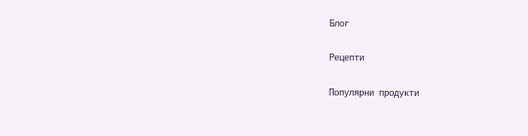Блог

Рецепти

Популярни продукти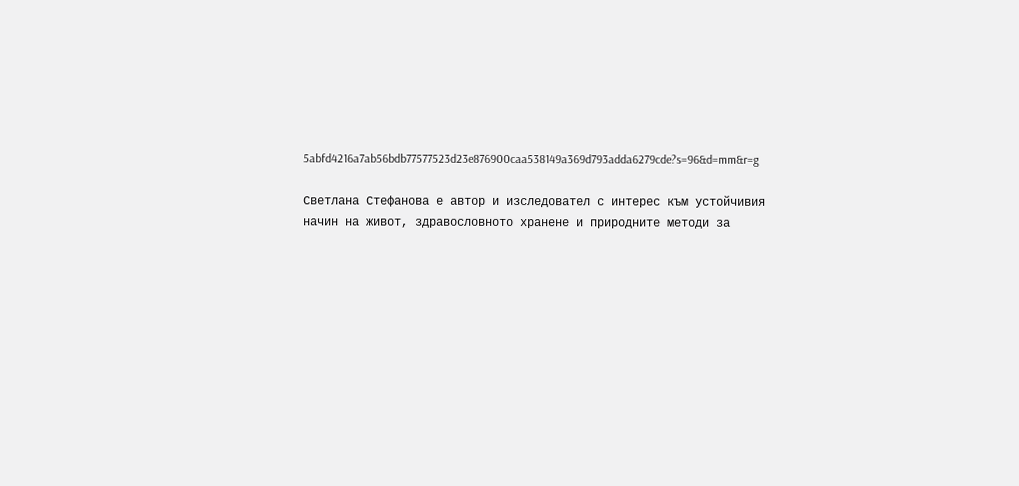5abfd4216a7ab56bdb77577523d23e876900caa538149a369d793adda6279cde?s=96&d=mm&r=g

Светлана Стефанова е автор и изследовател с интерес към устойчивия начин на живот, здравословното хранене и природните методи за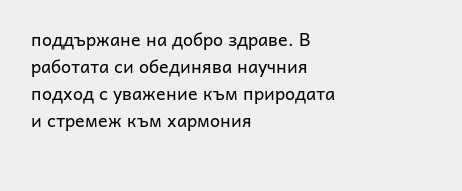поддържане на добро здраве. В работата си обединява научния подход с уважение към природата и стремеж към хармония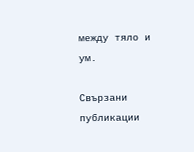между тяло и ум.

Свързани публикации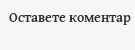Оставете коментар